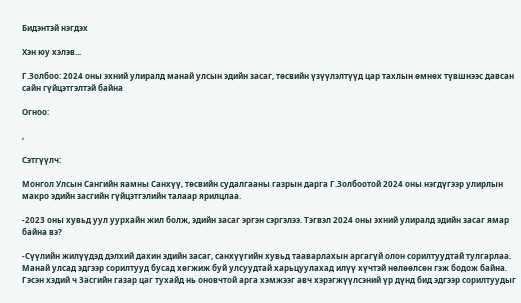Бидэнтэй нэгдэх

Хэн юу хэлэв...

Г.Золбоо: 2024 оны эхний улиралд манай улсын эдийн засаг, төсвийн үзүүлэлтүүд цар тахлын өмнөх түвшнээс давсан сайн гүйцэтгэлтэй байна

Огноо:

,

Сэтгүүлч:

Монгол Улсын Сангийн яамны Санхүү, төсвийн судалгааны газрын дарга Г.Золбоотой 2024 оны нэгдүгээр улирлын макро эдийн засгийн гүйцэтгэлийн талаар ярилцлаа.

-2023 оны хувьд уул уурхайн жил болж, эдийн засаг эргэн сэргэлээ. Тэгвэл 2024 оны эхний улиралд эдийн засаг ямар байна вэ?

-Сүүлийн жилүүдэд дэлхий дахин эдийн засаг, санхүүгийн хувьд тааварлахын аргагүй олон сорилтуудтай тулгарлаа. Манай улсад эдгээр сорилтууд бусад хөгжиж буй улсуудтай харьцуулахад илүү хүчтэй нөлөөлсөн гэж бодож байна. Гэсэн хэдий ч Засгийн газар цаг тухайд нь оновчтой арга хэмжээг авч хэрэгжүүлсэний үр дүнд бид эдгээр сорилтуудыг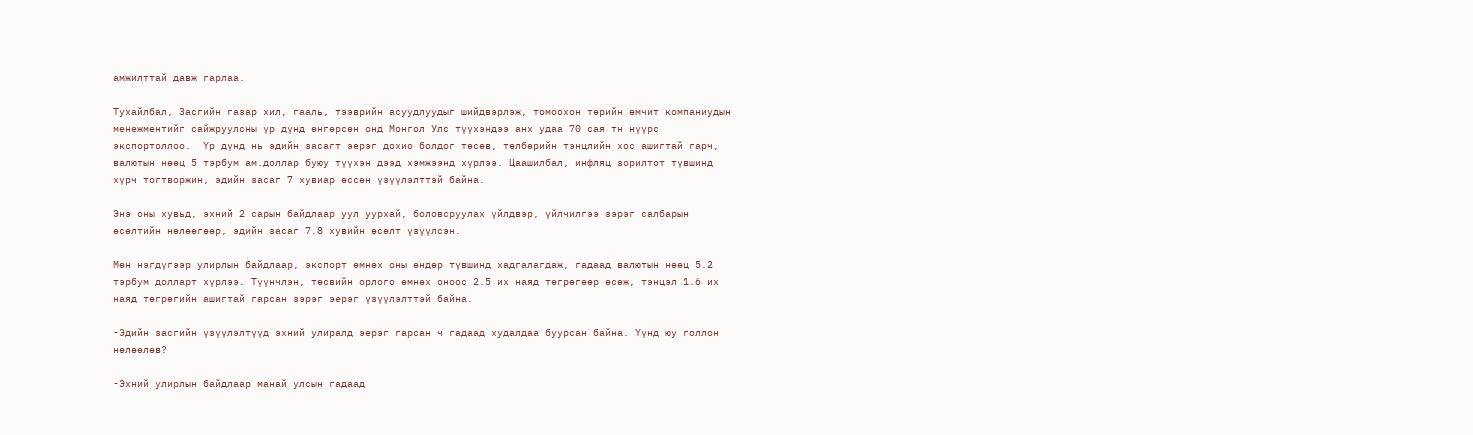амжилттай давж гарлаа.

Тухайлбал, Засгийн газар хил, гааль, тээврийн асуудлуудыг шийдвэрлэж, томоохон төрийн өмчит компаниудын менежментийг сайжруулсны үр дүнд өнгөрсөн онд Монгол Улс түүхэндээ анх удаа 70 сая тн нүүрс экспортоллоо.  Үр дүнд нь эдийн засагт эерэг дохио болдог төсөв, төлбөрийн тэнцлийн хос ашигтай гарч, валютын нөөц 5 тэрбум ам.доллар буюу түүхэн дээд хэмжээнд хүрлээ. Цаашилбал, инфляц зорилтот түвшинд хүрч тогтворжин, эдийн засаг 7 хувиар өссөн үзүүлэлттэй байна.

Энэ оны хувьд, эхний 2 сарын байдлаар уул уурхай, боловсруулах үйлдвэр, үйлчилгээ зэрэг салбарын өсөлтийн нөлөөгөөр, эдийн засаг 7.8 хувийн өсөлт үзүүлсэн.

Мөн нэгдүгээр улирлын байдлаар, экспорт өмнөх оны өндөр түвшинд хадгалагдаж, гадаад валютын нөөц 5.2 тэрбум долларт хүрлээ. Түүнчлэн, төсвийн орлого өмнөх оноос 2.5 их наяд төгрөгөөр өсөж, тэнцэл 1.6 их наяд төгрөгийн ашигтай гарсан зэрэг эерэг үзүүлэлттэй байна.

-Эдийн засгийн үзүүлэлтүүд эхний улиралд эерэг гарсан ч гадаад худалдаа буурсан байна. Үүнд юу голлон нөлөөлөв?

-Эхний улирлын байдлаар манай улсын гадаад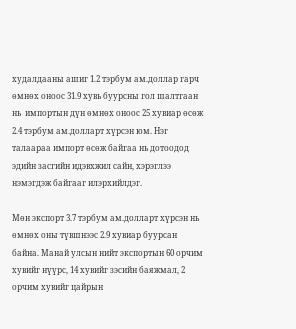худалдааны ашиг 1.2 тэрбум ам.доллар гарч өмнөх оноос 31.9 хувь буурсны гол шалтгаан нь  импортын дүн өмнөх оноос 25 хувиар өсөж 2.4 тэрбум ам.долларт хүрсэн юм. Нэг талаараа импорт өсөж байгаа нь дотоодод эдийн засгийн идэвхжил сайн, хэрэглээ нэмэгдэж байгааг илэрхийлдэг.

Мөн экспорт 3.7 тэрбум ам.долларт хүрсэн нь өмнөх оны түвшнээс 2.9 хувиар буурсан байна. Манай улсын нийт экспортын 60 орчим хувийг нүүрс, 14 хувийг зэсийн баяжмал, 2 орчим хувийг цайрын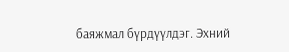баяжмал бүрдүүлдэг. Эхний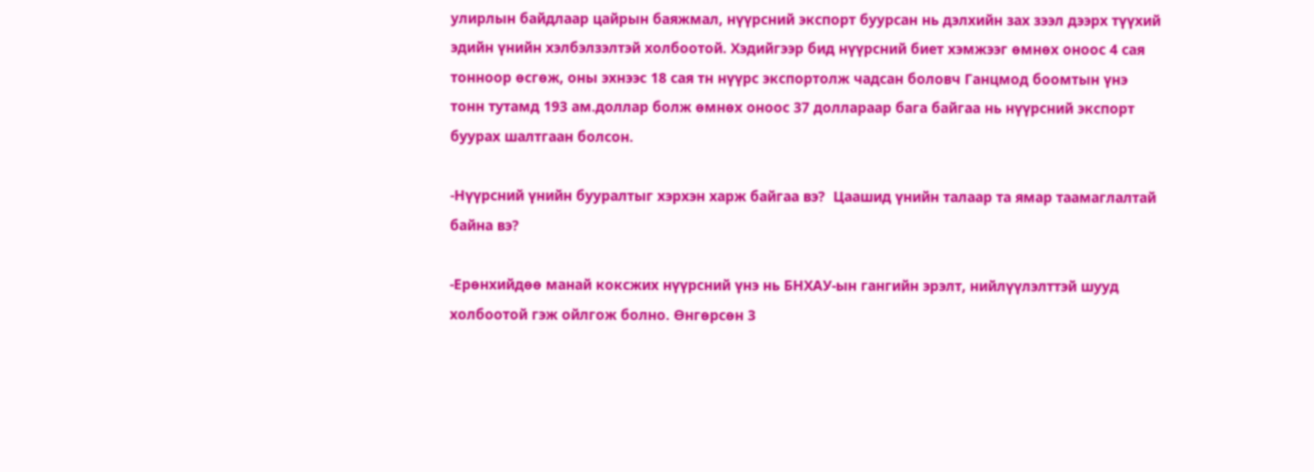улирлын байдлаар цайрын баяжмал, нүүрсний экспорт буурсан нь дэлхийн зах зээл дээрх түүхий эдийн үнийн хэлбэлзэлтэй холбоотой. Хэдийгээр бид нүүрсний биет хэмжээг өмнөх оноос 4 сая тонноор өсгөж, оны эхнээс 18 сая тн нүүрс экспортолж чадсан боловч Ганцмод боомтын үнэ тонн тутамд 193 ам.доллар болж өмнөх оноос 37 доллараар бага байгаа нь нүүрсний экспорт буурах шалтгаан болсон.

-Нүүрсний үнийн бууралтыг хэрхэн харж байгаа вэ?  Цаашид үнийн талаар та ямар таамаглалтай байна вэ?

-Ерөнхийдөө манай коксжих нүүрсний үнэ нь БНХАУ-ын гангийн эрэлт, нийлүүлэлттэй шууд холбоотой гэж ойлгож болно. Өнгөрсөн 3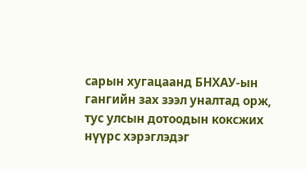сарын хугацаанд БНХАУ-ын гангийн зах зээл уналтад орж, тус улсын дотоодын коксжих нүүрс хэрэглэдэг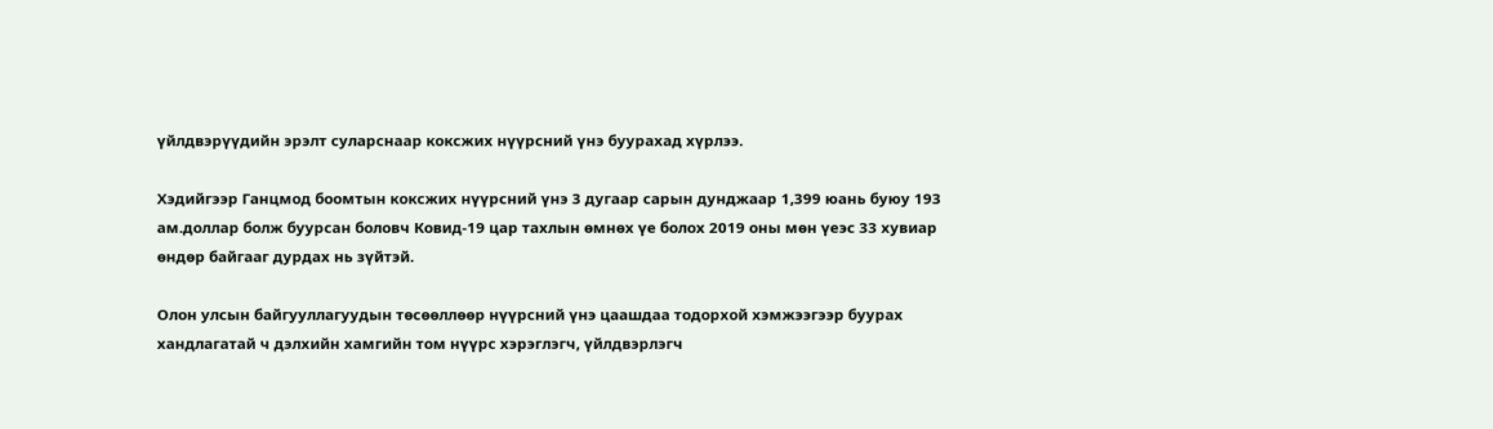үйлдвэрүүдийн эрэлт суларснаар коксжих нүүрсний үнэ буурахад хүрлээ.

Хэдийгээр Ганцмод боомтын коксжих нүүрсний үнэ 3 дугаар сарын дунджаар 1,399 юань буюу 193 ам.доллар болж буурсан боловч Ковид-19 цар тахлын өмнөх үе болох 2019 оны мөн үеэс 33 хувиар өндөр байгааг дурдах нь зүйтэй.

Олон улсын байгууллагуудын төсөөллөөр нүүрсний үнэ цаашдаа тодорхой хэмжээгээр буурах хандлагатай ч дэлхийн хамгийн том нүүрс хэрэглэгч, үйлдвэрлэгч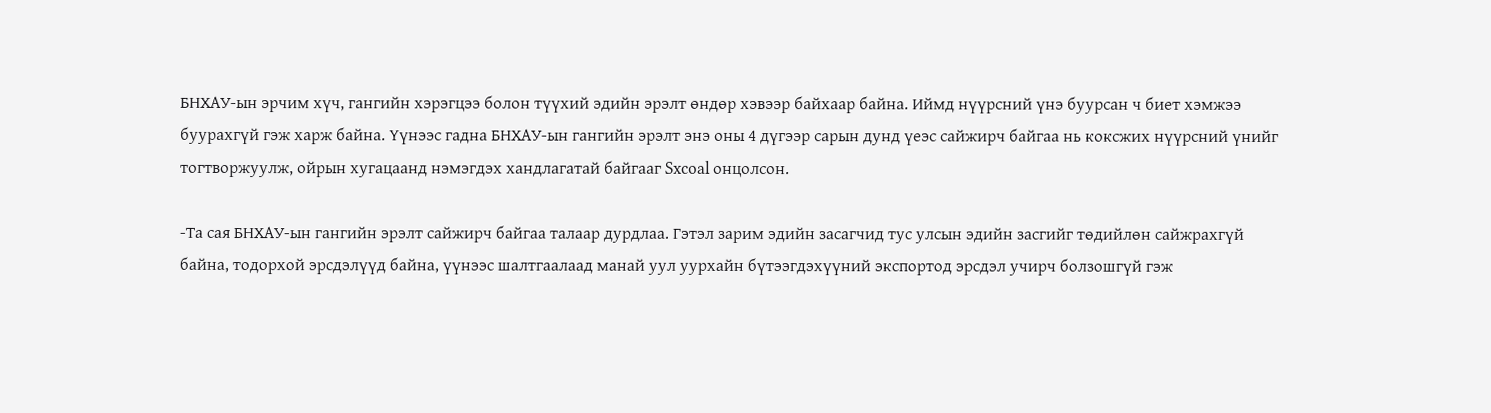БНХАУ-ын эрчим хүч, гангийн хэрэгцээ болон түүхий эдийн эрэлт өндөр хэвээр байхаар байна. Иймд нүүрсний үнэ буурсан ч биет хэмжээ буурахгүй гэж харж байна. Үүнээс гадна БНХАУ-ын гангийн эрэлт энэ оны 4 дүгээр сарын дунд үеэс сайжирч байгаа нь коксжих нүүрсний үнийг тогтворжуулж, ойрын хугацаанд нэмэгдэх хандлагатай байгааг Sxcoal онцолсон.

-Та сая БНХАУ-ын гангийн эрэлт сайжирч байгаа талаар дурдлаа. Гэтэл зарим эдийн засагчид тус улсын эдийн засгийг төдийлөн сайжрахгүй байна, тодорхой эрсдэлүүд байна, үүнээс шалтгаалаад манай уул уурхайн бүтээгдэхүүний экспортод эрсдэл учирч болзошгүй гэж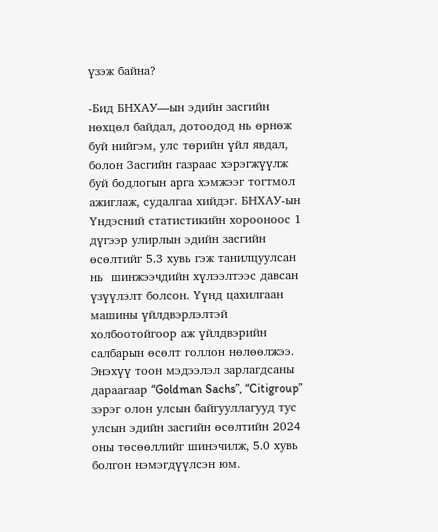үзэж байна?

-Бид БНХАУ—ын эдийн засгийн нөхцөл байдал, дотоодод нь өрнөж буй нийгэм, улс төрийн үйл явдал, болон Засгийн газраас хэрэгжүүлж буй бодлогын арга хэмжээг тогтмол ажиглаж, судалгаа хийдэг. БНХАУ-ын Үндэсний статистикийн хорооноос 1 дүгээр улирлын эдийн засгийн өсөлтийг 5.3 хувь гэж танилцуулсан нь  шинжээчдийн хүлээлтээс давсан үзүүлэлт болсон. Үүнд цахилгаан машины үйлдвэрлэлтэй холбоотойгоор аж үйлдвэрийн салбарын өсөлт голлон нөлөөлжээ. Энэхүү тоон мэдээлэл зарлагдсаны дараагаар “Goldman Sachs”, “Citigroup” зэрэг олон улсын байгууллагууд тус улсын эдийн засгийн өсөлтийн 2024 оны төсөөллийг шинэчилж, 5.0 хувь болгон нэмэгдүүлсэн юм.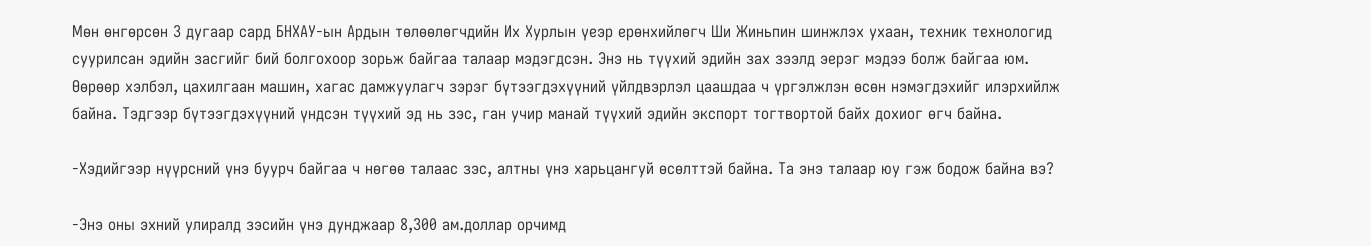Мөн өнгөрсөн 3 дугаар сард БНХАУ-ын Ардын төлөөлөгчдийн Их Хурлын үеэр ерөнхийлөгч Ши Жиньпин шинжлэх ухаан, техник технологид суурилсан эдийн засгийг бий болгохоор зорьж байгаа талаар мэдэгдсэн. Энэ нь түүхий эдийн зах зээлд эерэг мэдээ болж байгаа юм. Өөрөөр хэлбэл, цахилгаан машин, хагас дамжуулагч зэрэг бүтээгдэхүүний үйлдвэрлэл цаашдаа ч үргэлжлэн өсөн нэмэгдэхийг илэрхийлж байна. Тэдгээр бүтээгдэхүүний үндсэн түүхий эд нь зэс, ган учир манай түүхий эдийн экспорт тогтвортой байх дохиог өгч байна.

-Хэдийгээр нүүрсний үнэ буурч байгаа ч нөгөө талаас зэс, алтны үнэ харьцангуй өсөлттэй байна. Та энэ талаар юу гэж бодож байна вэ?

-Энэ оны эхний улиралд зэсийн үнэ дунджаар 8,300 ам.доллар орчимд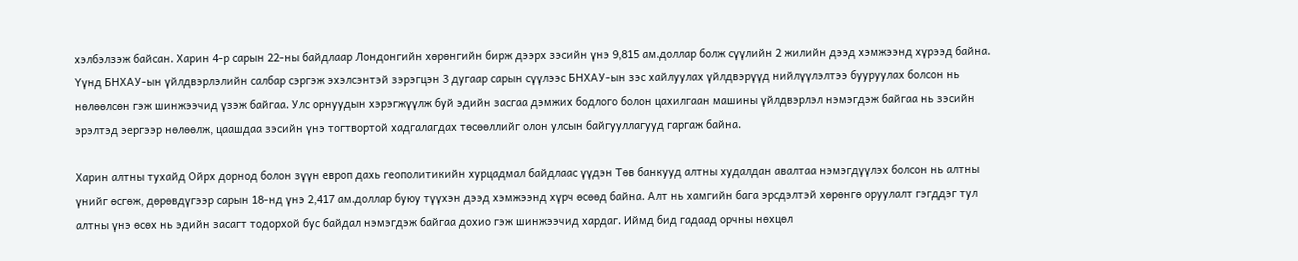хэлбэлзэж байсан. Харин 4-р сарын 22-ны байдлаар Лондонгийн хөрөнгийн бирж дээрх зэсийн үнэ 9,815 ам.доллар болж сүүлийн 2 жилийн дээд хэмжээнд хүрээд байна. Үүнд БНХАУ-ын үйлдвэрлэлийн салбар сэргэж эхэлсэнтэй зэрэгцэн 3 дугаар сарын сүүлээс БНХАУ-ын зэс хайлуулах үйлдвэрүүд нийлүүлэлтээ бууруулах болсон нь нөлөөлсөн гэж шинжээчид үзэж байгаа. Улс орнуудын хэрэгжүүлж буй эдийн засгаа дэмжих бодлого болон цахилгаан машины үйлдвэрлэл нэмэгдэж байгаа нь зэсийн эрэлтэд эергээр нөлөөлж, цаашдаа зэсийн үнэ тогтвортой хадгалагдах төсөөллийг олон улсын байгууллагууд гаргаж байна.

Харин алтны тухайд Ойрх дорнод болон зүүн европ дахь геополитикийн хурцадмал байдлаас үүдэн Төв банкууд алтны худалдан авалтаа нэмэгдүүлэх болсон нь алтны үнийг өсгөж, дөрөвдүгээр сарын 18-нд үнэ 2,417 ам.доллар буюу түүхэн дээд хэмжээнд хүрч өсөөд байна. Алт нь хамгийн бага эрсдэлтэй хөрөнгө оруулалт гэгддэг тул алтны үнэ өсөх нь эдийн засагт тодорхой бус байдал нэмэгдэж байгаа дохио гэж шинжээчид хардаг. Иймд бид гадаад орчны нөхцөл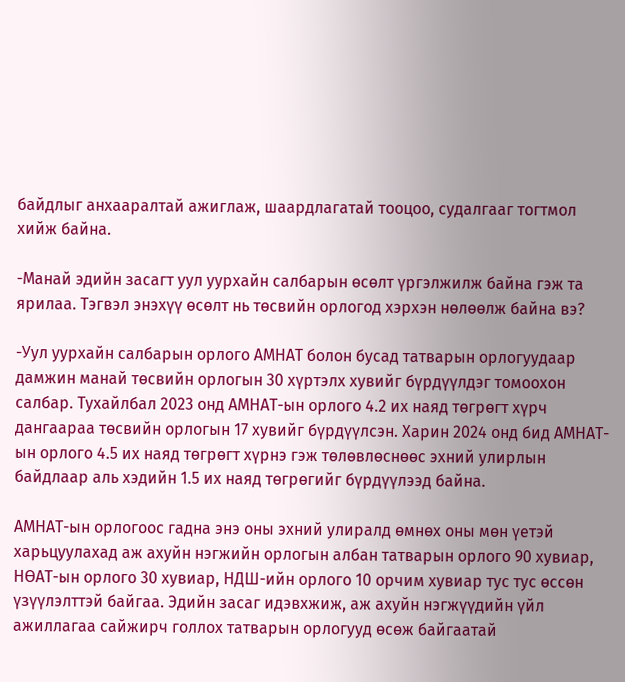байдлыг анхааралтай ажиглаж, шаардлагатай тооцоо, судалгааг тогтмол хийж байна.

-Манай эдийн засагт уул уурхайн салбарын өсөлт үргэлжилж байна гэж та ярилаа. Тэгвэл энэхүү өсөлт нь төсвийн орлогод хэрхэн нөлөөлж байна вэ?

-Уул уурхайн салбарын орлого АМНАТ болон бусад татварын орлогуудаар дамжин манай төсвийн орлогын 30 хүртэлх хувийг бүрдүүлдэг томоохон салбар. Тухайлбал 2023 онд АМНАТ-ын орлого 4.2 их наяд төгрөгт хүрч дангаараа төсвийн орлогын 17 хувийг бүрдүүлсэн. Харин 2024 онд бид АМНАТ-ын орлого 4.5 их наяд төгрөгт хүрнэ гэж төлөвлөснөөс эхний улирлын байдлаар аль хэдийн 1.5 их наяд төгрөгийг бүрдүүлээд байна.

АМНАТ-ын орлогоос гадна энэ оны эхний улиралд өмнөх оны мөн үетэй харьцуулахад аж ахуйн нэгжийн орлогын албан татварын орлого 90 хувиар, НӨАТ-ын орлого 30 хувиар, НДШ-ийн орлого 10 орчим хувиар тус тус өссөн үзүүлэлттэй байгаа. Эдийн засаг идэвхжиж, аж ахуйн нэгжүүдийн үйл ажиллагаа сайжирч голлох татварын орлогууд өсөж байгаатай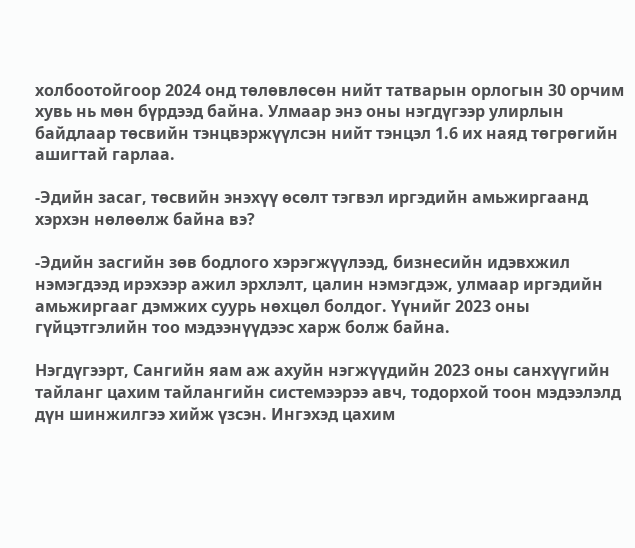холбоотойгоор 2024 онд төлөвлөсөн нийт татварын орлогын 30 орчим хувь нь мөн бүрдээд байна. Улмаар энэ оны нэгдүгээр улирлын байдлаар төсвийн тэнцвэржүүлсэн нийт тэнцэл 1.6 их наяд төгрөгийн ашигтай гарлаа.

-Эдийн засаг, төсвийн энэхүү өсөлт тэгвэл иргэдийн амьжиргаанд хэрхэн нөлөөлж байна вэ?

-Эдийн засгийн зөв бодлого хэрэгжүүлээд, бизнесийн идэвхжил нэмэгдээд ирэхээр ажил эрхлэлт, цалин нэмэгдэж, улмаар иргэдийн амьжиргааг дэмжих суурь нөхцөл болдог. Үүнийг 2023 оны гүйцэтгэлийн тоо мэдээнүүдээс харж болж байна.

Нэгдүгээрт, Сангийн яам аж ахуйн нэгжүүдийн 2023 оны санхүүгийн тайланг цахим тайлангийн системээрээ авч, тодорхой тоон мэдээлэлд дүн шинжилгээ хийж үзсэн. Ингэхэд цахим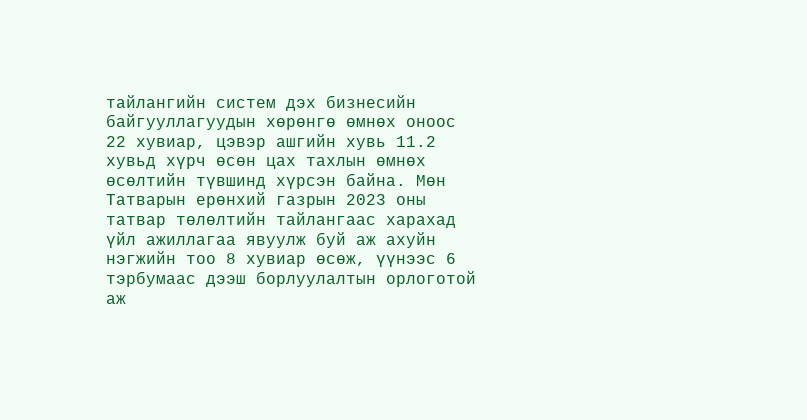тайлангийн систем дэх бизнесийн байгууллагуудын хөрөнгө өмнөх оноос 22 хувиар, цэвэр ашгийн хувь 11.2 хувьд хүрч өсөн цах тахлын өмнөх өсөлтийн түвшинд хүрсэн байна. Мөн Татварын ерөнхий газрын 2023 оны татвар төлөлтийн тайлангаас харахад үйл ажиллагаа явуулж буй аж ахуйн нэгжийн тоо 8 хувиар өсөж, үүнээс 6 тэрбумаас дээш борлуулалтын орлоготой аж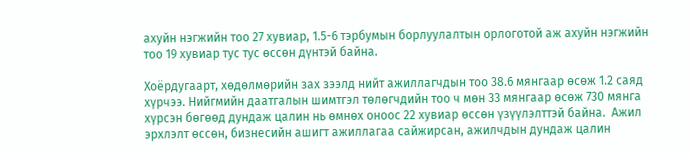ахуйн нэгжийн тоо 27 хувиар, 1.5-6 тэрбумын борлуулалтын орлоготой аж ахуйн нэгжийн тоо 19 хувиар тус тус өссөн дүнтэй байна.

Хоёрдугаарт, хөдөлмөрийн зах зээлд нийт ажиллагчдын тоо 38.6 мянгаар өсөж 1.2 саяд хүрчээ. Нийгмийн даатгалын шимтгэл төлөгчдийн тоо ч мөн 33 мянгаар өсөж 730 мянга хүрсэн бөгөөд дундаж цалин нь өмнөх оноос 22 хувиар өссөн үзүүлэлттэй байна.  Ажил эрхлэлт өссөн, бизнесийн ашигт ажиллагаа сайжирсан, ажилчдын дундаж цалин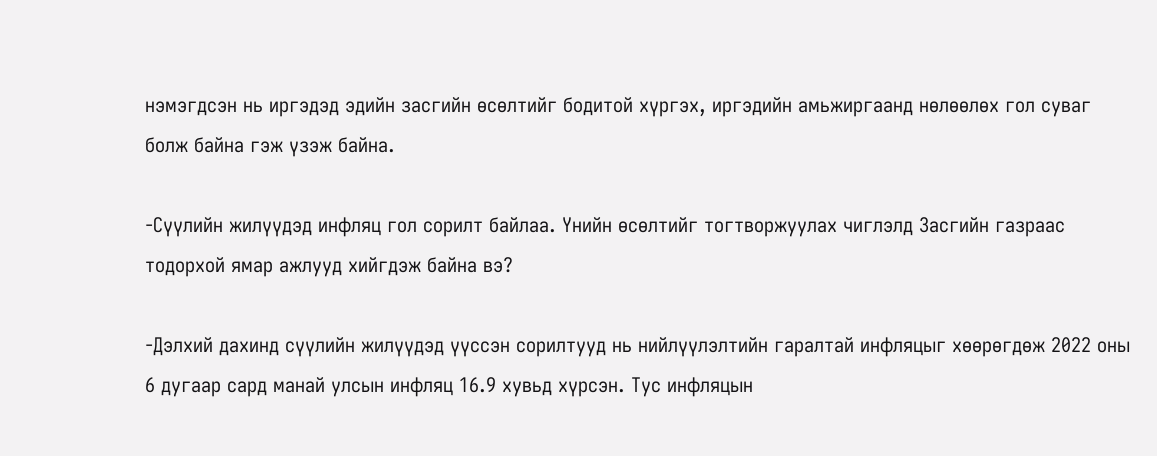нэмэгдсэн нь иргэдэд эдийн засгийн өсөлтийг бодитой хүргэх, иргэдийн амьжиргаанд нөлөөлөх гол суваг болж байна гэж үзэж байна.

-Сүүлийн жилүүдэд инфляц гол сорилт байлаа. Үнийн өсөлтийг тогтворжуулах чиглэлд Засгийн газраас тодорхой ямар ажлууд хийгдэж байна вэ?

-Дэлхий дахинд сүүлийн жилүүдэд үүссэн сорилтууд нь нийлүүлэлтийн гаралтай инфляцыг хөөрөгдөж 2022 оны 6 дугаар сард манай улсын инфляц 16.9 хувьд хүрсэн. Тус инфляцын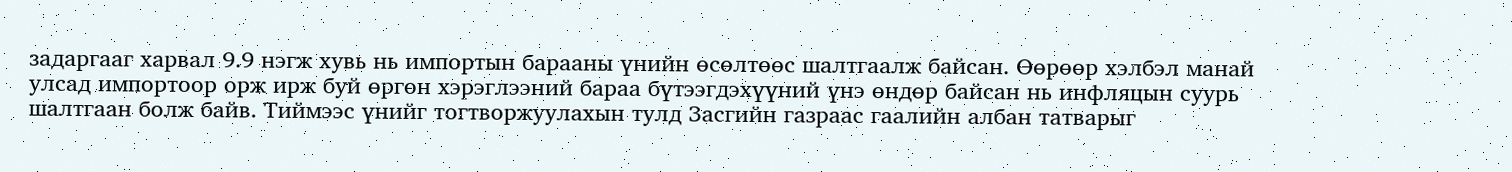задаргааг харвал 9.9 нэгж хувь нь импортын барааны үнийн өсөлтөөс шалтгаалж байсан. Өөрөөр хэлбэл манай улсад импортоор орж ирж буй өргөн хэрэглээний бараа бүтээгдэхүүний үнэ өндөр байсан нь инфляцын суурь шалтгаан болж байв. Тиймээс үнийг тогтворжуулахын тулд Засгийн газраас гаалийн албан татварыг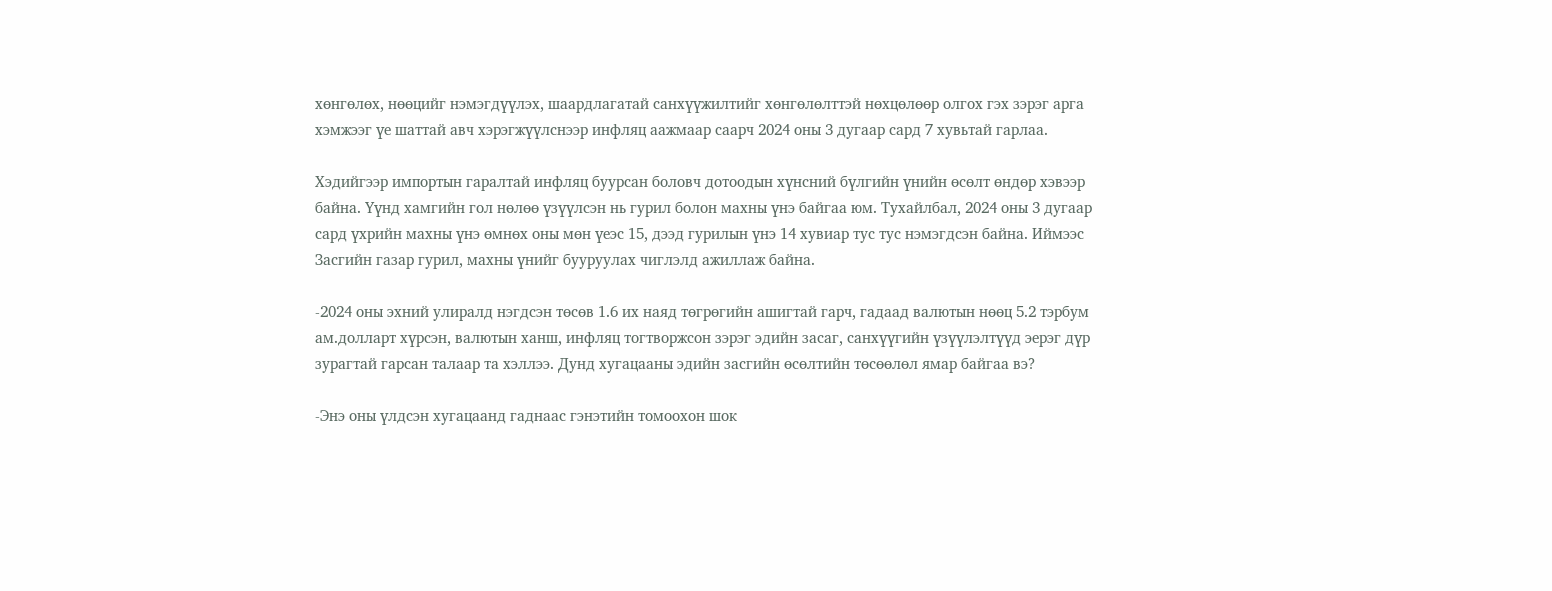хөнгөлөх, нөөцийг нэмэгдүүлэх, шаардлагатай санхүүжилтийг хөнгөлөлттэй нөхцөлөөр олгох гэх зэрэг арга хэмжээг үе шаттай авч хэрэгжүүлснээр инфляц аажмаар саарч 2024 оны 3 дугаар сард 7 хувьтай гарлаа.

Хэдийгээр импортын гаралтай инфляц буурсан боловч дотоодын хүнсний бүлгийн үнийн өсөлт өндөр хэвээр байна. Үүнд хамгийн гол нөлөө үзүүлсэн нь гурил болон махны үнэ байгаа юм. Тухайлбал, 2024 оны 3 дугаар сард үхрийн махны үнэ өмнөх оны мөн үеэс 15, дээд гурилын үнэ 14 хувиар тус тус нэмэгдсэн байна. Иймээс Засгийн газар гурил, махны үнийг бууруулах чиглэлд ажиллаж байна.

-2024 оны эхний улиралд нэгдсэн төсөв 1.6 их наяд төгрөгийн ашигтай гарч, гадаад валютын нөөц 5.2 тэрбум ам.долларт хүрсэн, валютын ханш, инфляц тогтворжсон зэрэг эдийн засаг, санхүүгийн үзүүлэлтүүд эерэг дүр зурагтай гарсан талаар та хэллээ. Дунд хугацааны эдийн засгийн өсөлтийн төсөөлөл ямар байгаа вэ?

-Энэ оны үлдсэн хугацаанд гаднаас гэнэтийн томоохон шок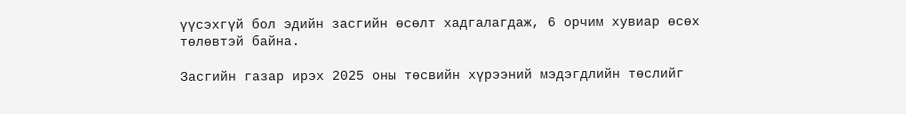үүсэхгүй бол эдийн засгийн өсөлт хадгалагдаж, 6 орчим хувиар өсөх төлөвтэй байна.

Засгийн газар ирэх 2025 оны төсвийн хүрээний мэдэгдлийн төслийг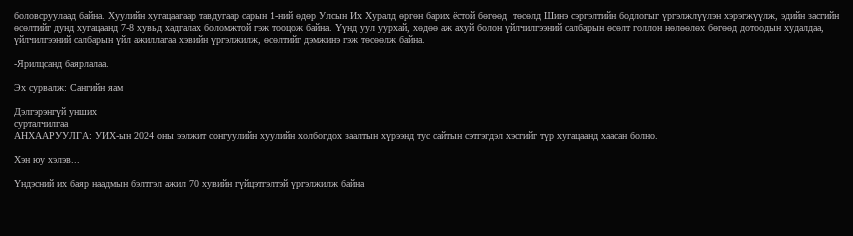боловсруулаад байна. Хуулийн хугацаагаар тавдугаар сарын 1-ний өдөр Улсын Их Хуралд өргөн барих ёстой бөгөөд  төсөлд Шинэ сэргэлтийн бодлогыг үргэлжлүүлэн хэрэгжүүлж, эдийн засгийн өсөлтийг дунд хугацаанд 7-8 хувьд хадгалах боломжтой гэж тооцож байна. Үүнд уул уурхай, хөдөө аж ахуй болон үйлчилгээний салбарын өсөлт голлон нөлөөлөх бөгөөд дотоодын худалдаа, үйлчилгээний салбарын үйл ажиллагаа хэвийн үргэлжилж, өсөлтийг дэмжинэ гэж төсөөлж байна.

-Ярилцсанд баярлалаа.

Эх сурвалж: Сангийн яам

Дэлгэрэнгүй унших
сурталчилгаа
АНХААРУУЛГА: УИХ-ын 2024 оны ээлжит сонгуулийн хуулийн холбогдох заалтын хүрээнд тус сайтын сэтгэгдэл хэсгийг түр хугацаанд хаасан болно.

Хэн юу хэлэв...

Үндэсний их баяр наадмын бэлтгэл ажил 70 хувийн гүйцэтгэлтэй үргэлжилж байна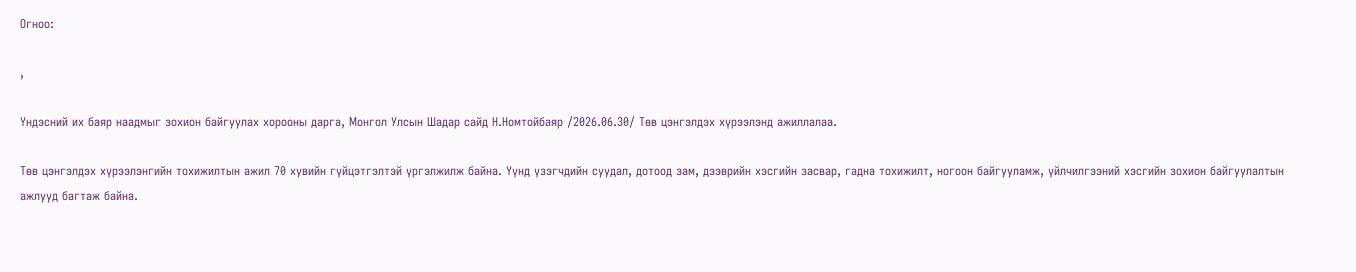Огноо:

,

Үндэсний их баяр наадмыг зохион байгуулах хорооны дарга, Монгол Улсын Шадар сайд Н.Номтойбаяр /2026.06.30/ Төв цэнгэлдэх хүрээлэнд ажиллалаа.

Төв цэнгэлдэх хүрээлэнгийн тохижилтын ажил 70 хувийн гүйцэтгэлтэй үргэлжилж байна. Үүнд үзэгчдийн суудал, дотоод зам, дээврийн хэсгийн засвар, гадна тохижилт, ногоон байгууламж, үйлчилгээний хэсгийн зохион байгуулалтын ажлууд багтаж байна.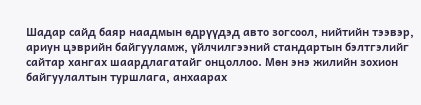Шадар сайд баяр наадмын өдрүүдэд авто зогсоол, нийтийн тээвэр, ариун цэврийн байгууламж, үйлчилгээний стандартын бэлтгэлийг сайтар хангах шаардлагатайг онцоллоо. Мөн энэ жилийн зохион байгуулалтын туршлага, анхаарах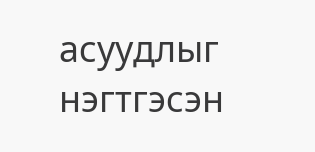асуудлыг нэгтгэсэн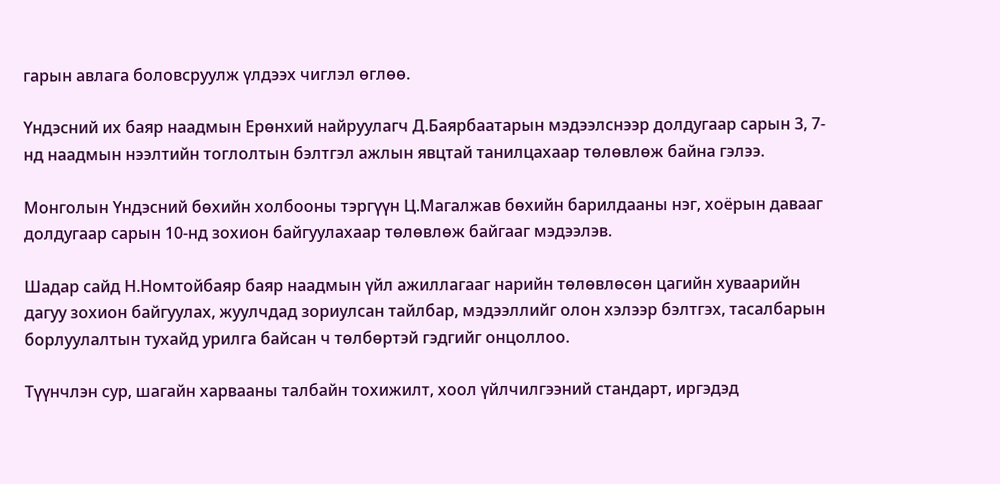гарын авлага боловсруулж үлдээх чиглэл өглөө.

Үндэсний их баяр наадмын Ерөнхий найруулагч Д.Баярбаатарын мэдээлснээр долдугаар сарын 3, 7-нд наадмын нээлтийн тоглолтын бэлтгэл ажлын явцтай танилцахаар төлөвлөж байна гэлээ.

Монголын Үндэсний бөхийн холбооны тэргүүн Ц.Магалжав бөхийн барилдааны нэг, хоёрын давааг долдугаар сарын 10-нд зохион байгуулахаар төлөвлөж байгааг мэдээлэв.

Шадар сайд Н.Номтойбаяр баяр наадмын үйл ажиллагааг нарийн төлөвлөсөн цагийн хуваарийн дагуу зохион байгуулах, жуулчдад зориулсан тайлбар, мэдээллийг олон хэлээр бэлтгэх, тасалбарын борлуулалтын тухайд урилга байсан ч төлбөртэй гэдгийг онцоллоо.

Түүнчлэн сур, шагайн харвааны талбайн тохижилт, хоол үйлчилгээний стандарт, иргэдэд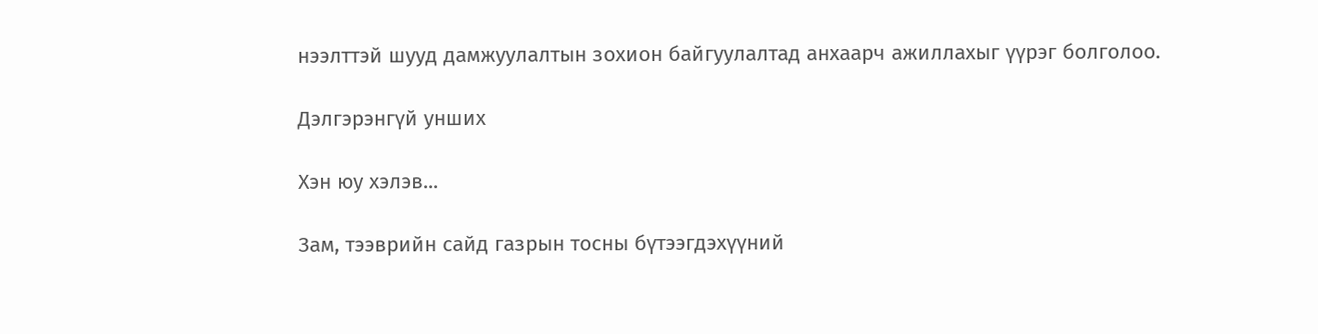нээлттэй шууд дамжуулалтын зохион байгуулалтад анхаарч ажиллахыг үүрэг болголоо.

Дэлгэрэнгүй унших

Хэн юу хэлэв...

Зам, тээврийн сайд газрын тосны бүтээгдэхүүний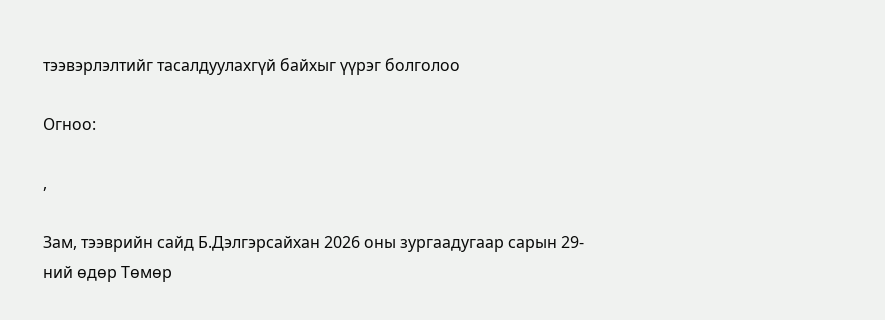тээвэрлэлтийг тасалдуулахгүй байхыг үүрэг болголоо

Огноо:

,

Зам, тээврийн сайд Б.Дэлгэрсайхан 2026 оны зургаадугаар сарын 29-ний өдөр Төмөр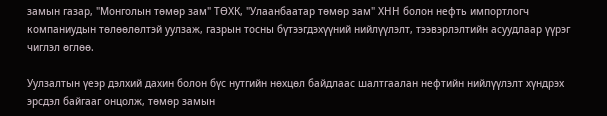замын газар, "Монголын төмөр зам" ТӨХК, "Улаанбаатар төмөр зам" ХНН болон нефть импортлогч компаниудын төлөөлөлтэй уулзаж, газрын тосны бүтээгдэхүүний нийлүүлэлт, тээвэрлэлтийн асуудлаар үүрэг чиглэл өглөө.

Уулзалтын үеэр дэлхий дахин болон бүс нутгийн нөхцөл байдлаас шалтгаалан нефтийн нийлүүлэлт хүндрэх эрсдэл байгааг онцолж, төмөр замын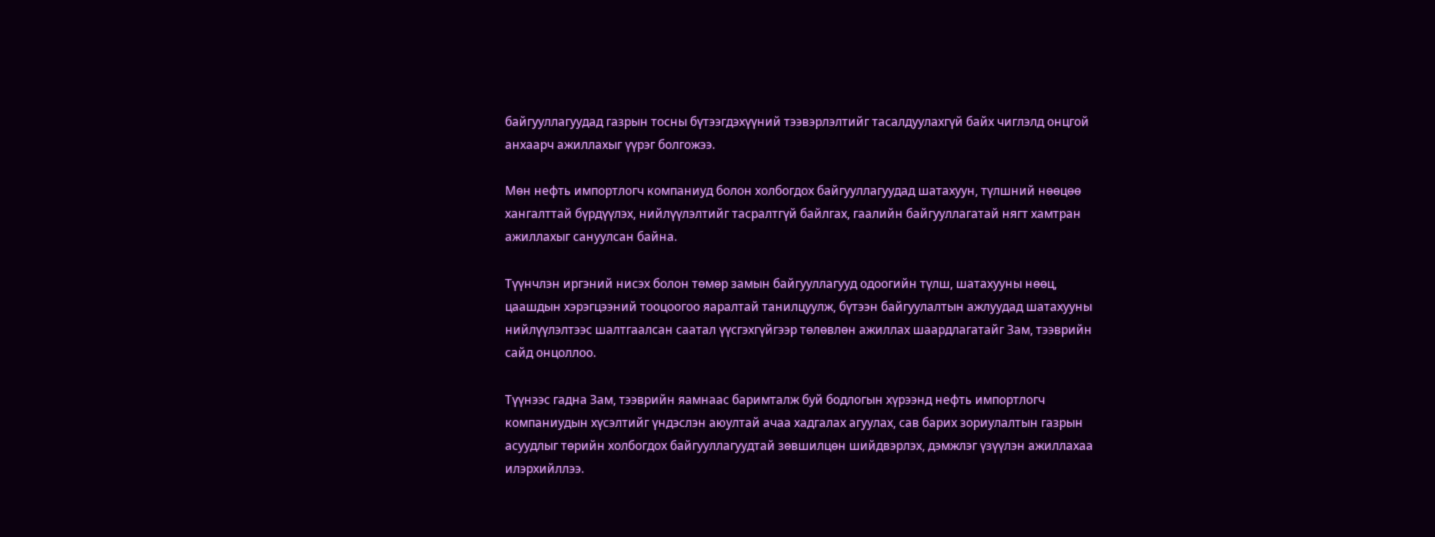байгууллагуудад газрын тосны бүтээгдэхүүний тээвэрлэлтийг тасалдуулахгүй байх чиглэлд онцгой анхаарч ажиллахыг үүрэг болгожээ.

Мөн нефть импортлогч компаниуд болон холбогдох байгууллагуудад шатахуун, түлшний нөөцөө хангалттай бүрдүүлэх, нийлүүлэлтийг тасралтгүй байлгах, гаалийн байгууллагатай нягт хамтран ажиллахыг сануулсан байна.

Түүнчлэн иргэний нисэх болон төмөр замын байгууллагууд одоогийн түлш, шатахууны нөөц, цаашдын хэрэгцээний тооцоогоо яаралтай танилцуулж, бүтээн байгуулалтын ажлуудад шатахууны нийлүүлэлтээс шалтгаалсан саатал үүсгэхгүйгээр төлөвлөн ажиллах шаардлагатайг Зам, тээврийн сайд онцоллоо.

Түүнээс гадна Зам, тээврийн яамнаас баримталж буй бодлогын хүрээнд нефть импортлогч компаниудын хүсэлтийг үндэслэн аюултай ачаа хадгалах агуулах, сав барих зориулалтын газрын асуудлыг төрийн холбогдох байгууллагуудтай зөвшилцөн шийдвэрлэх, дэмжлэг үзүүлэн ажиллахаа илэрхийллээ.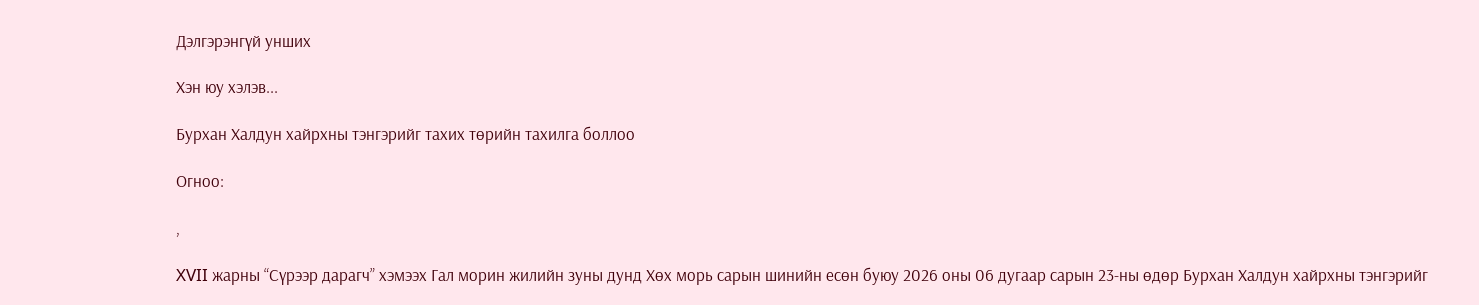Дэлгэрэнгүй унших

Хэн юу хэлэв...

Бурхан Халдун хайрхны тэнгэрийг тахих төрийн тахилга боллоо

Огноо:

,

XVII жарны “Сүрээр дарагч” хэмээх Гал морин жилийн зуны дунд Хөх морь сарын шинийн есөн буюу 2026 оны 06 дугаар сарын 23-ны өдөр Бурхан Халдун хайрхны тэнгэрийг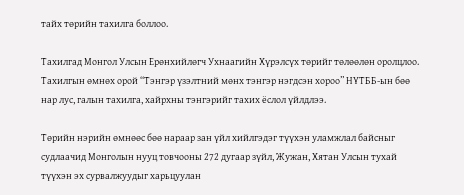тайх төрийн тахилга боллоо.

Тахилгад Монгол Улсын Ерөнхийлөгч Ухнаагийн Хүрэлсүх төрийг төлөөлөн оролцлоо. Тахилгын өмнөх орой “Тэнгэр үзэлтний мөнх тэнгэр нэгдсэн хороо” НҮТББ-ын бөө нар лус, галын тахилга, хайрхны тэнгэрийг тахих ёслол үйлдлээ.

Төрийн нэрийн өмнөөс бөө нараар зан үйл хийлгэдэг түүхэн уламжлал байсныг судлаачид Монголын нууц товчооны 272 дугаар зүйл, Жужан, Хятан Улсын тухай түүхэн эх сурвалжуудыг харьцуулан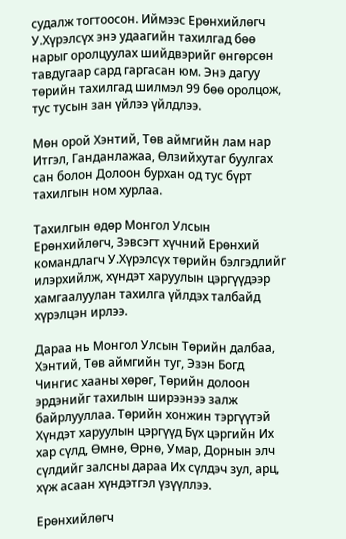судалж тогтоосон. Иймээс Ерөнхийлөгч У.Хүрэлсүх энэ удаагийн тахилгад бөө нарыг оролцуулах шийдвэрийг өнгөрсөн тавдугаар сард гаргасан юм. Энэ дагуу төрийн тахилгад шилмэл 99 бөө оролцож, тус тусын зан үйлээ үйлдлээ.

Мөн орой Хэнтий, Төв аймгийн лам нар Итгэл, Ганданлажаа, Өлзийхутаг буулгах сан болон Долоон бурхан од тус бүрт тахилгын ном хурлаа.

Тахилгын өдөр Монгол Улсын Ерөнхийлөгч, Зэвсэгт хүчний Ерөнхий командлагч У.Хүрэлсүх төрийн бэлгэдлийг илэрхийлж, хүндэт харуулын цэргүүдээр хамгаалуулан тахилга үйлдэх талбайд хүрэлцэн ирлээ.

Дараа нь Монгол Улсын Төрийн далбаа, Хэнтий, Төв аймгийн туг, Эзэн Богд Чингис хааны хөрөг, Төрийн долоон эрдэнийг тахилын ширээнээ залж байрлууллаа. Төрийн хонжин тэргүүтэй Хүндэт харуулын цэргүүд Бүх цэргийн Их хар сүлд, Өмнө, Өрнө, Умар, Дорнын элч сүлдийг залсны дараа Их сүлдэч зул, арц, хүж асаан хүндэтгэл үзүүллээ.

Ерөнхийлөгч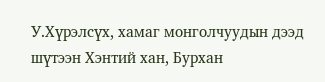У.Хүрэлсүх, хамаг монголчуудын дээд шүтээн Хэнтий хан, Бурхан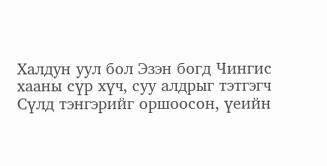Халдун уул бол Эзэн богд Чингис хааны сүр хүч, суу алдрыг тэтгэгч Сүлд тэнгэрийг оршоосон, үеийн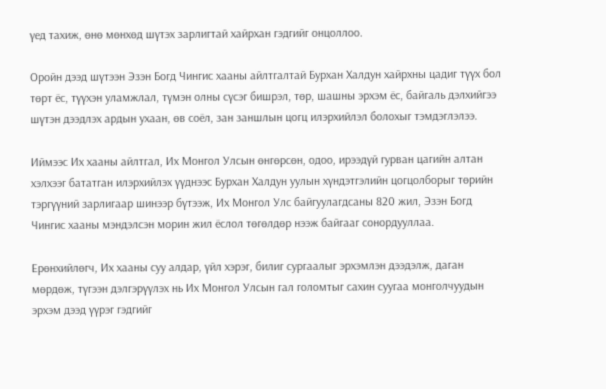үед тахиж, өнө мөнхөд шүтэх зарлигтай хайрхан гэдгийг онцоллоо.

Оройн дээд шүтээн Эзэн Богд Чингис хааны айлтгалтай Бурхан Халдун хайрхны цадиг түүх бол төрт ёс, түүхэн уламжлал, түмэн олны сүсэг бишрэл, төр, шашны эрхэм ёс, байгаль дэлхийгээ шүтэн дээдлэх ардын ухаан, өв соёл, зан заншлын цогц илэрхийлэл болохыг тэмдэглэлээ.

Иймээс Их хааны айлтгал, Их Монгол Улсын өнгөрсөн, одоо, ирээдүй гурван цагийн алтан хэлхээг бататган илэрхийлэх үүднээс Бурхан Халдун уулын хүндэтгэлийн цогцолборыг төрийн тэргүүний зарлигаар шинээр бүтээж, Их Монгол Улс байгуулагдсаны 820 жил, Эзэн Богд Чингис хааны мэндэлсэн морин жил ёслол төгөлдөр нээж байгааг сонордууллаа.

Ерөнхийлөгч, Их хааны суу алдар, үйл хэрэг, билиг сургаалыг эрхэмлэн дээдэлж, даган мөрдөж, түгээн дэлгэрүүлэх нь Их Монгол Улсын гал голомтыг сахин суугаа монголчуудын эрхэм дээд үүрэг гэдгийг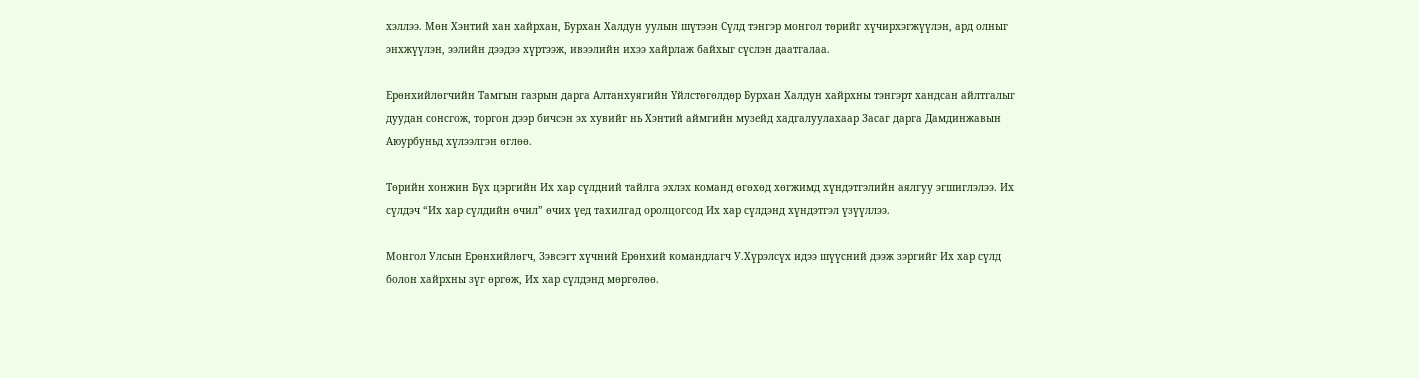хэллээ. Мөн Хэнтий хан хайрхан, Бурхан Халдун уулын шүтээн Сүлд тэнгэр монгол төрийг хүчирхэгжүүлэн, ард олныг энхжүүлэн, ээлийн дээдээ хүртээж, ивээлийн ихээ хайрлаж байхыг сүслэн даатгалаа.

Ерөнхийлөгчийн Тамгын газрын дарга Алтанхуягийн Үйлстөгөлдөр Бурхан Халдун хайрхны тэнгэрт хандсан айлтгалыг дуудан сонсгож, торгон дээр бичсэн эх хувийг нь Хэнтий аймгийн музейд хадгалуулахаар Засаг дарга Дамдинжавын Аюурбуньд хүлээлгэн өглөө.

Төрийн хонжин Бүх цэргийн Их хар сүлдний тайлга эхлэх команд өгөхөд хөгжимд хүндэтгэлийн аялгуу эгшиглэлээ. Их сүлдэч “Их хар сүлдийн өчил” өчих үед тахилгад оролцогсод Их хар сүлдэнд хүндэтгэл үзүүллээ.

Монгол Улсын Ерөнхийлөгч, Зэвсэгт хүчний Ерөнхий командлагч У.Хүрэлсүх идээ шүүсний дээж зэргийг Их хар сүлд болон хайрхны зүг өргөж, Их хар сүлдэнд мөргөлөө.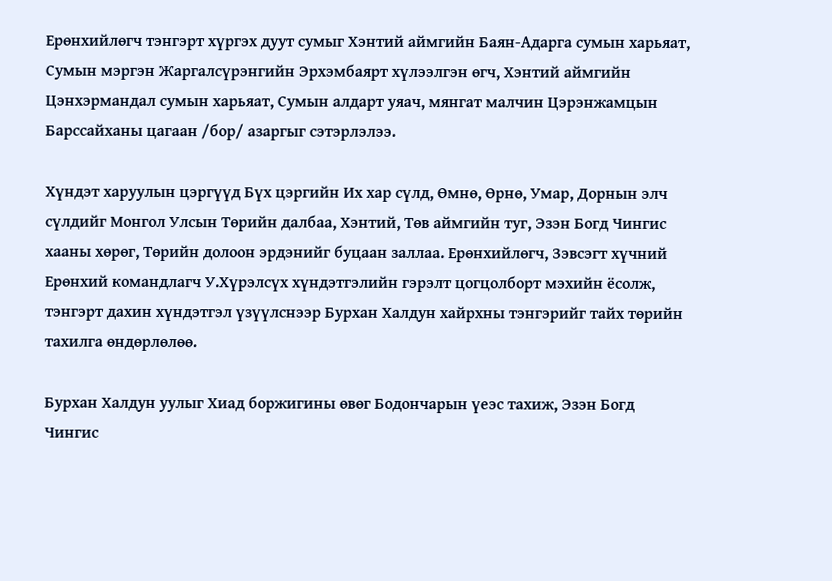Ерөнхийлөгч тэнгэрт хүргэх дуут сумыг Хэнтий аймгийн Баян-Адарга сумын харьяат, Сумын мэргэн Жаргалсүрэнгийн Эрхэмбаярт хүлээлгэн өгч, Хэнтий аймгийн Цэнхэрмандал сумын харьяат, Сумын алдарт уяач, мянгат малчин Цэрэнжамцын Барссайханы цагаан /бор/ азаргыг сэтэрлэлээ.

Хүндэт харуулын цэргүүд Бүх цэргийн Их хар сүлд, Өмнө, Өрнө, Умар, Дорнын элч сүлдийг Монгол Улсын Төрийн далбаа, Хэнтий, Төв аймгийн туг, Эзэн Богд Чингис хааны хөрөг, Төрийн долоон эрдэнийг буцаан заллаа. Ерөнхийлөгч, Зэвсэгт хүчний Ерөнхий командлагч У.Хүрэлсүх хүндэтгэлийн гэрэлт цогцолборт мэхийн ёсолж, тэнгэрт дахин хүндэтгэл үзүүлснээр Бурхан Халдун хайрхны тэнгэрийг тайх төрийн тахилга өндөрлөлөө.

Бурхан Халдун уулыг Хиад боржигины өвөг Бодончарын үеэс тахиж, Эзэн Богд Чингис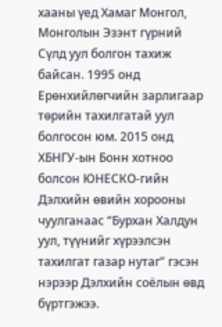хааны үед Хамаг Монгол, Монголын Эзэнт гүрний Сүлд уул болгон тахиж байсан. 1995 онд Ерөнхийлөгчийн зарлигаар төрийн тахилгатай уул болгосон юм. 2015 онд ХБНГУ-ын Бонн хотноо болсон ЮНЕСКО-гийн Дэлхийн өвийн хорооны чуулганаас “Бурхан Халдун уул, түүнийг хүрээлсэн тахилгат газар нутаг” гэсэн нэрээр Дэлхийн соёлын өвд бүртгэжээ.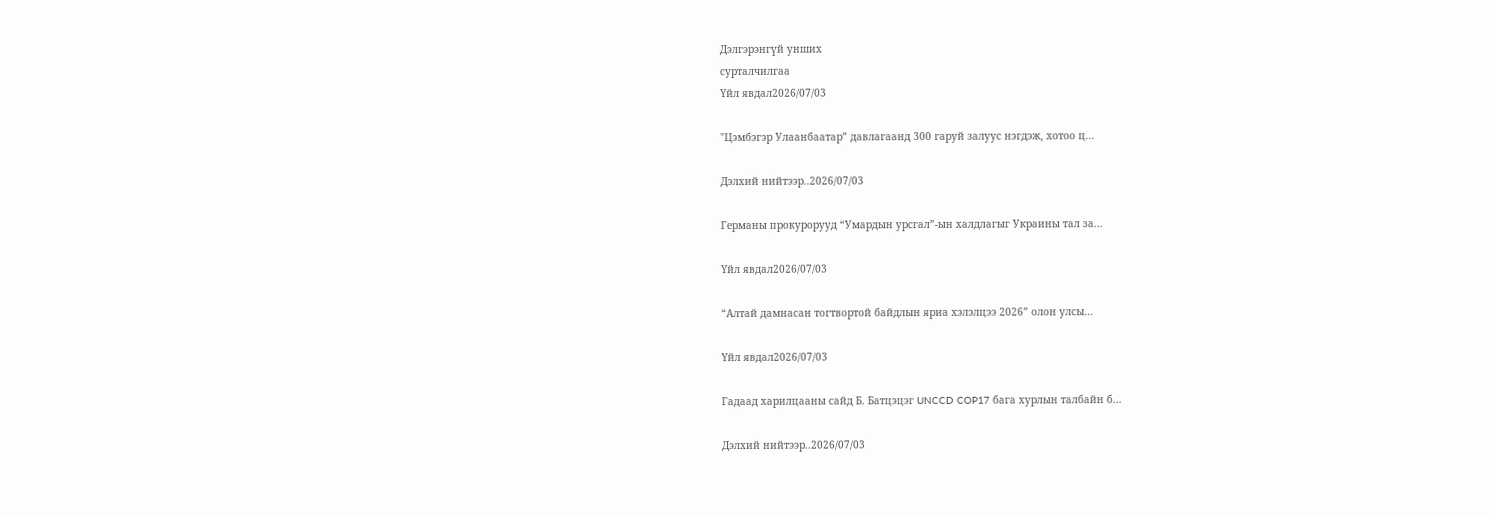Дэлгэрэнгүй унших
сурталчилгаа
Үйл явдал2026/07/03

"Цэмбэгэр Улаанбаатар” давлагаанд 300 гаруй залуус нэгдэж, хотоо ц...

Дэлхий нийтээр..2026/07/03

Германы прокурорууд “Умардын урсгал”-ын халдлагыг Украины тал за...

Үйл явдал2026/07/03

“Алтай дамнасан тогтвортой байдлын яриа хэлэлцээ 2026” олон улсы...

Үйл явдал2026/07/03

Гадаад харилцааны сайд Б. Батцэцэг UNCCD COP17 бага хурлын талбайн б...

Дэлхий нийтээр..2026/07/03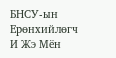БНСУ-ын Ерөнхийлөгч И Жэ Мён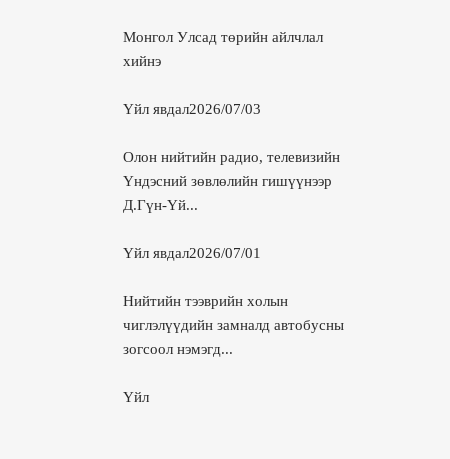Монгол Улсад төрийн айлчлал хийнэ

Үйл явдал2026/07/03

Олон нийтийн радио, телевизийн Үндэсний зөвлөлийн гишүүнээр Д.Гүн-Үй...

Үйл явдал2026/07/01

Нийтийн тээврийн холын чиглэлүүдийн замналд автобусны зогсоол нэмэгд...

Үйл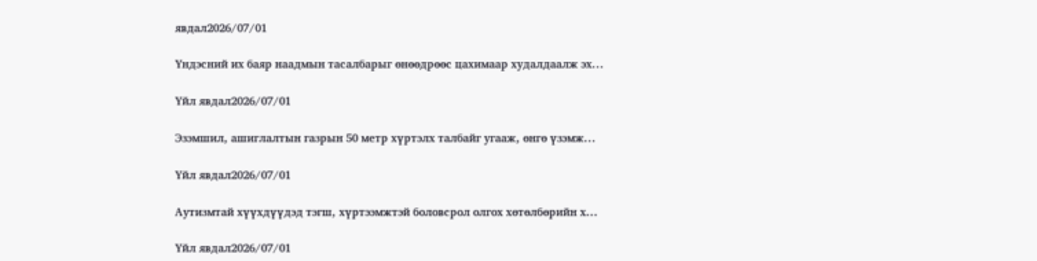явдал2026/07/01

Үндэсний их баяр наадмын тасалбарыг өнөөдрөөс цахимаар худалдаалж эх...

Үйл явдал2026/07/01

Эзэмшил, ашиглалтын газрын 50 метр хүртэлх талбайг угааж, өнгө үзэмж...

Үйл явдал2026/07/01

Аутизмтай хүүхдүүдэд тэгш, хүртээмжтэй боловсрол олгох хөтөлбөрийн х...

Үйл явдал2026/07/01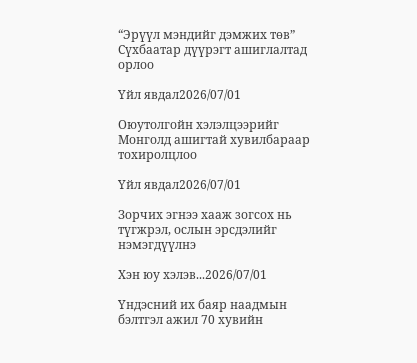“Эрүүл мэндийг дэмжих төв” Сүхбаатар дүүрэгт ашиглалтад орлоо

Үйл явдал2026/07/01

Оюутолгойн хэлэлцээрийг Монголд ашигтай хувилбараар тохиролцлоо

Үйл явдал2026/07/01

Зорчих эгнээ хааж зогсох нь түгжрэл, ослын эрсдэлийг нэмэгдүүлнэ

Хэн юу хэлэв...2026/07/01

Үндэсний их баяр наадмын бэлтгэл ажил 70 хувийн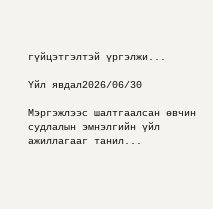гүйцэтгэлтэй үргэлжи...

Үйл явдал2026/06/30

Мэргэжлээс шалтгаалсан өвчин судлалын эмнэлгийн үйл ажиллагааг танил...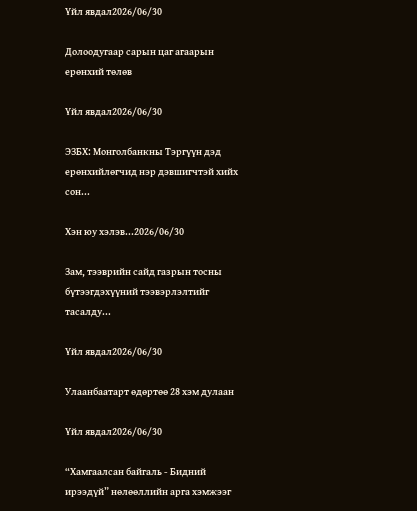Үйл явдал2026/06/30

Долоодугаар сарын цаг агаарын ерөнхий төлөв

Үйл явдал2026/06/30

ЭЗБХ: Монголбанкны Тэргүүн дэд ерөнхийлөгчид нэр дэвшигчтэй хийх сон...

Хэн юу хэлэв...2026/06/30

Зам, тээврийн сайд газрын тосны бүтээгдэхүүний тээвэрлэлтийг тасалду...

Үйл явдал2026/06/30

Улаанбаатарт өдөртөө 28 хэм дулаан

Үйл явдал2026/06/30

“Хамгаалсан байгаль - Бидний ирээдүй” нөлөөллийн арга хэмжээг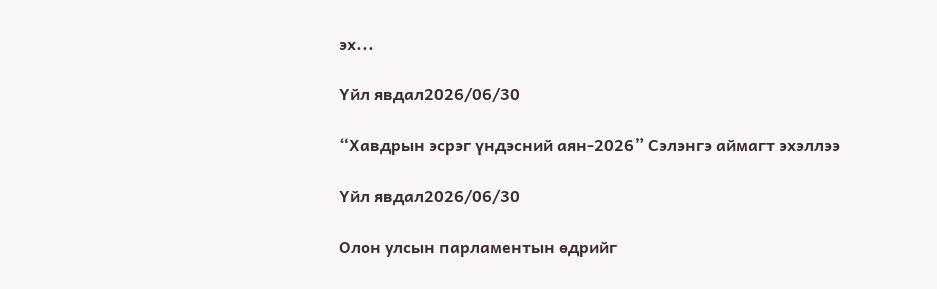эх...

Үйл явдал2026/06/30

“Хавдрын эсрэг үндэсний аян-2026” Сэлэнгэ аймагт эхэллээ

Үйл явдал2026/06/30

Олон улсын парламентын өдрийг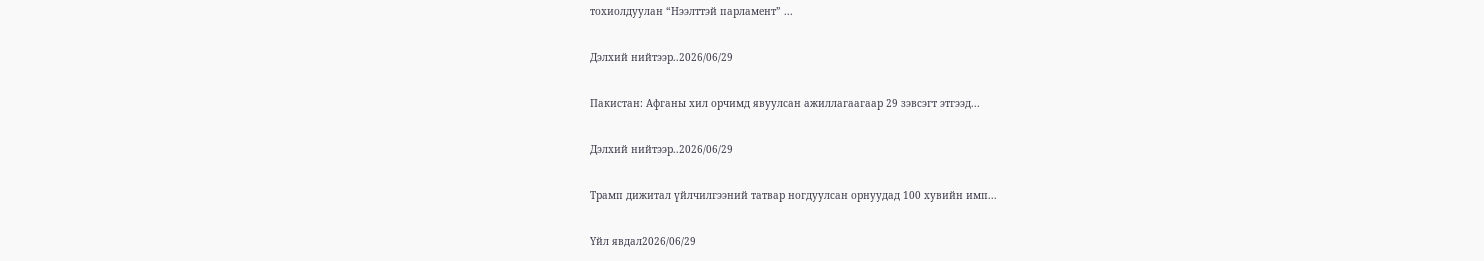тохиолдуулан “Нээлттэй парламент” ...

Дэлхий нийтээр..2026/06/29

Пакистан: Афганы хил орчимд явуулсан ажиллагаагаар 29 зэвсэгт этгээд...

Дэлхий нийтээр..2026/06/29

Трамп дижитал үйлчилгээний татвар ногдуулсан орнуудад 100 хувийн имп...

Үйл явдал2026/06/29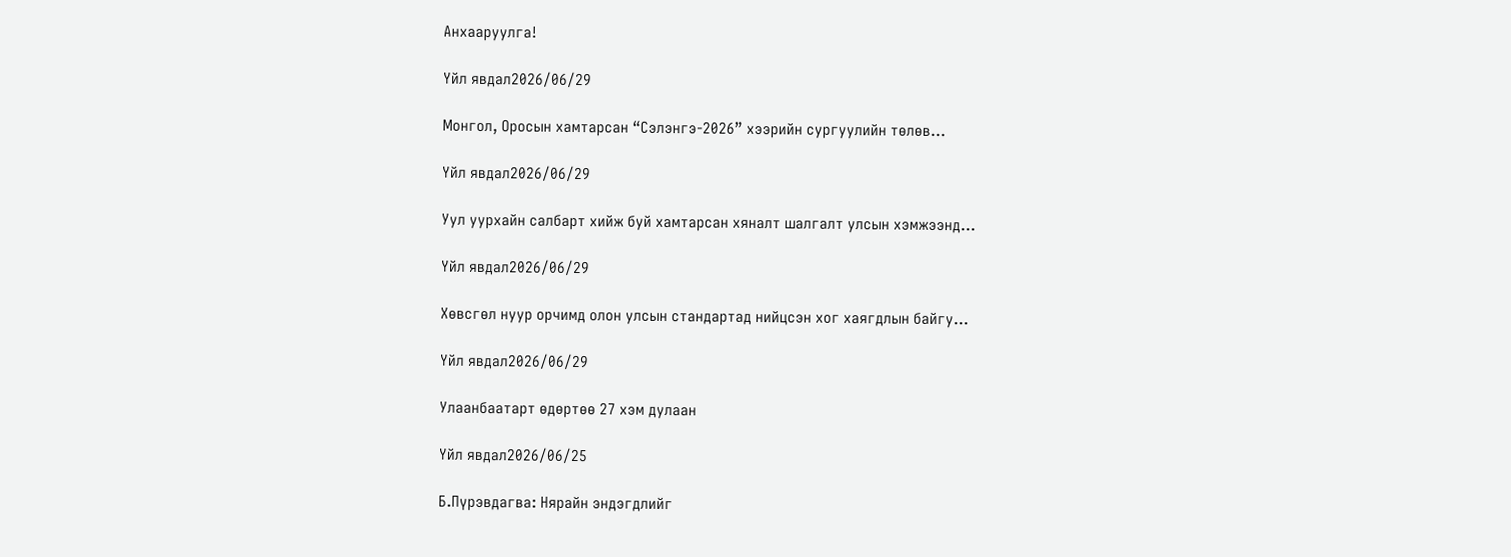Анхааруулга!

Үйл явдал2026/06/29

Монгол, Оросын хамтарсан “Сэлэнгэ-2026” хээрийн сургуулийн төлөв...

Үйл явдал2026/06/29

Уул уурхайн салбарт хийж буй хамтарсан хяналт шалгалт улсын хэмжээнд...

Үйл явдал2026/06/29

Хөвсгөл нуур орчимд олон улсын стандартад нийцсэн хог хаягдлын байгу...

Үйл явдал2026/06/29

Улаанбаатарт өдөртөө 27 хэм дулаан

Үйл явдал2026/06/25

Б.Пүрэвдагва: Нярайн эндэгдлийг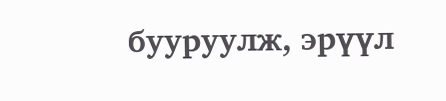бууруулж, эрүүл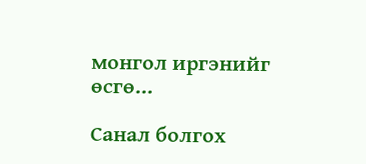монгол иргэнийг өсгө...

Санал болгох